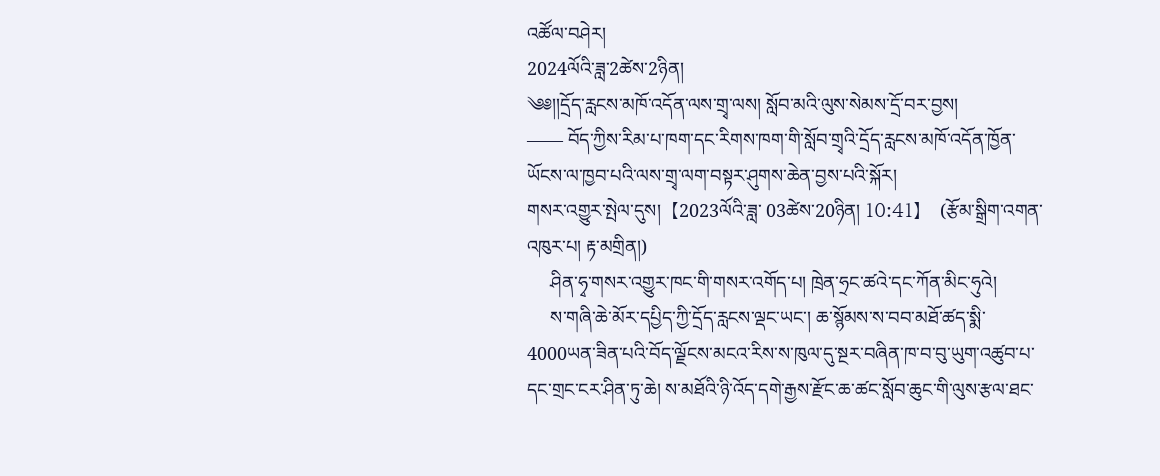འཚོལ་བཤེར།
2024ལོའི་ཟླ་2ཚེས་2ཉིན།
༄༅།།དྲོད་རླངས་མཁོ་འདོན་ལས་གྲྭ་ལས། སློབ་མའི་ལུས་སེམས་དྲོ་བར་བྱས།
—— བོད་ཀྱིས་རིམ་པ་ཁག་དང་རིགས་ཁག་གི་སློབ་གྲྭའི་དྲོད་རླངས་མཁོ་འདོན་ཁྱོན་ཡོངས་ལ་ཁྱབ་པའི་ལས་གྲྭ་ལག་བསྟར་ཤུགས་ཆེན་བྱས་པའི་སྐོར།
གསར་འགྱུར་སྤེལ་དུས།  【2023ལོའི་ཟླ་ 03ཚེས་20ཉིན། 10:41】   (རྩོམ་སྒྲིག་འགན་འཁུར་པ། རྟ་མགྲིན།)
     ཤིན་ཧྭ་གསར་འགྱུར་ཁང་གི་གསར་འགོད་པ། ཁྲེན་ཧྲང་ཚའེ་དང་ཀོན་མིང་ཧུའེ།
     ས་གཞི་ཆེ་མོར་དཔྱིད་ཀྱི་དྲོད་རླངས་ལྡང་ཡང་། ཆ་སྙོམས་ས་བབ་མཐོ་ཚད་སྨི་4000ཡན་ཟིན་པའི་བོད་ལྗོངས་མངའ་རིས་ས་ཁུལ་དུ་སྔར་བཞིན་ཁ་བ་བུ་ཡུག་འཚུབ་པ་དང་གྲང་ངར་ཤིན་ཏུ་ཆེ། ས་མཐོའི་ཉི་འོད་དགེ་རྒྱས་རྫོང་ཆ་ཚང་སློབ་ཆུང་གི་ལུས་རྩལ་ཐང་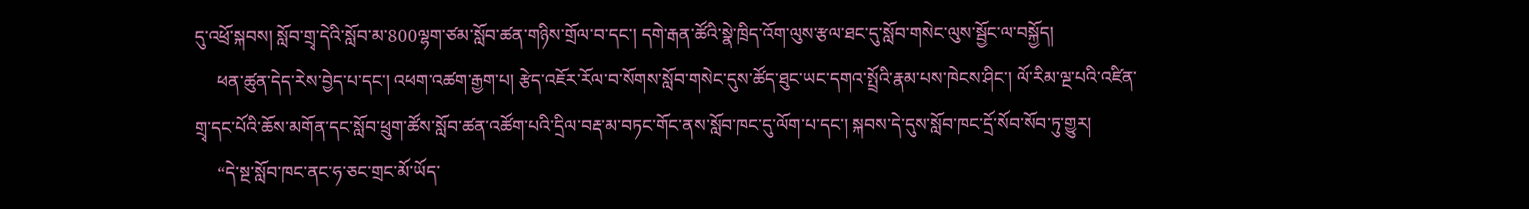དུ་འཕྲོ་སྐབས། སློབ་གྲྭ་དེའི་སློབ་མ་800ལྷག་ཙམ་སློབ་ཚན་གཉིས་གྲོལ་བ་དང་། དགེ་རྒན་ཚོའི་སྣེ་ཁྲིད་འོག་ལུས་རྩལ་ཐང་དུ་སློབ་གསེང་ལུས་སྦྱོང་ལ་བསྐྱོད།
     ཕན་ཚུན་དེད་རེས་བྱེད་པ་དང་། འཕག་འཚག་རྒྱག་པ། རྩེད་འཇོར་རོལ་བ་སོགས་སློབ་གསེང་དུས་ཚོད་ཐུང་ཡང་དགའ་སྤྲོའི་རྣམ་པས་ཁེངས་ཤིང་། ལོ་རིམ་ལྔ་པའི་འཛིན་གྲྭ་དང་པོའི་ཆོས་མགོན་དང་སློབ་ཕྲུག་ཚོས་སློབ་ཚན་འཚོག་པའི་དྲིལ་བརྡ་མ་བཏང་གོང་ནས་སློབ་ཁང་དུ་ལོག་པ་དང་། སྐབས་དེ་དུས་སློབ་ཁང་དྲོ་སོབ་སོབ་ཏུ་གྱུར།
     “དེ་སྔ་སློབ་ཁང་ནང་ཧ་ཅང་གྲང་མོ་ཡོད་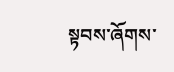སྟབས་ཞོགས་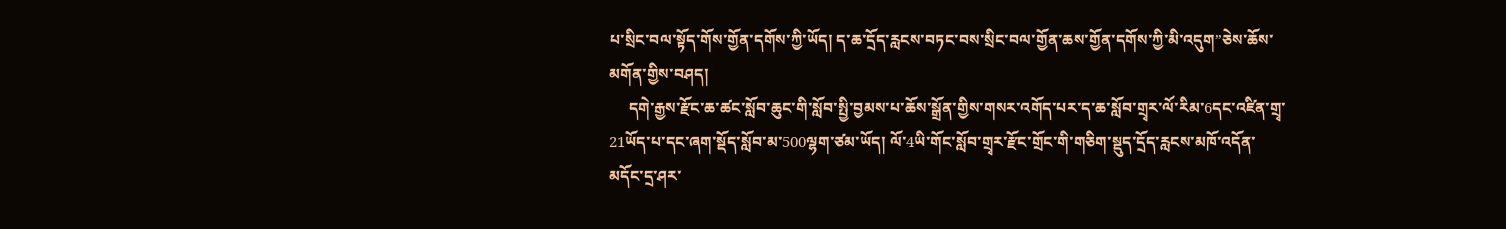པ་སྲིང་བལ་སྟོད་གོས་གྱོན་དགོས་ཀྱི་ཡོད། ད་ཆ་དྲོད་རླངས་བཏང་བས་སྲིང་བལ་གྱོན་ཆས་གྱོན་དགོས་ཀྱི་མི་འདུག”ཅེས་ཆོས་མགོན་གྱིས་བཤད།
     དགེ་རྒྱས་རྫོང་ཆ་ཚང་སློབ་ཆུང་གི་སློབ་སྤྱི་བྱམས་པ་ཆོས་སྒྲོན་གྱིས་གསར་འགོད་པར་ད་ཆ་སློབ་གྲྭར་ལོ་རིམ་6དང་འཛིན་གྲྭ་21ཡོད་པ་དང་ཞག་སྡོད་སློབ་མ་500ལྷག་ཙམ་ཡོད། ལོ་4ཡི་གོང་སློབ་གྲྭར་རྫོང་གྲོང་གི་གཅིག་སྡུད་དྲོད་རླངས་མཁོ་འདོན་མདོང་དྲ་ཤར་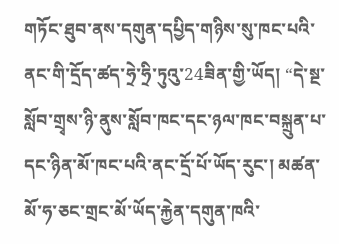གཏོང་ཐུབ་ནས་དགུན་དཔྱིད་གཉིས་སུ་ཁང་པའི་ནང་གི་དྲོད་ཚད་ཧྲེ་ཧྲི་ཏུའུ་24ཟིན་གྱི་ཡོད། “དེ་སྔ་སློབ་གྲྭས་ཉི་ནུས་སློབ་ཁང་དང་ཉལ་ཁང་བསྐྲུན་པ་དང་ཉིན་མོ་ཁང་པའི་ནང་དྲོ་པོ་ཡོད་རུང་། མཚན་མོ་ཧ་ཅང་གྲང་མོ་ཡོད་རྐྱེན་དགུན་ཁའི་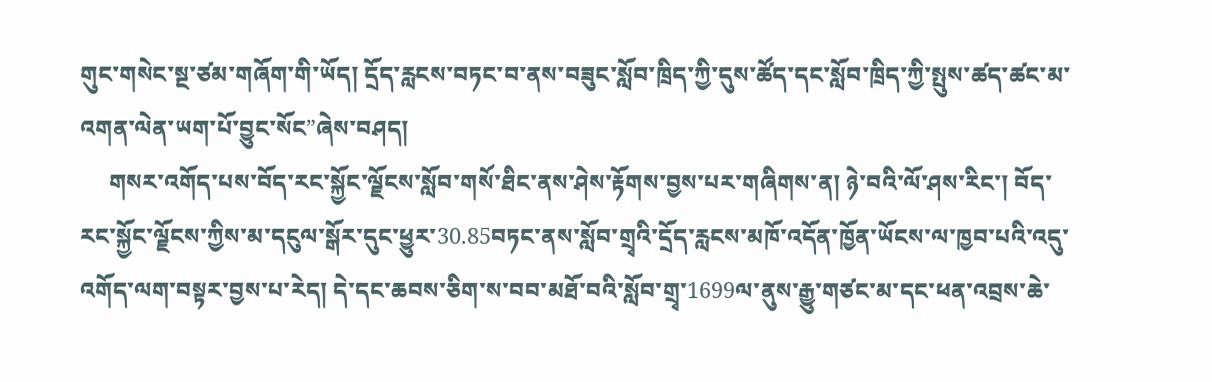གུང་གསེང་སྔ་ཙམ་གཞོག་གི་ཡོད། དྲོད་རླངས་བཏང་བ་ནས་བཟུང་སློབ་ཁྲིད་ཀྱི་དུས་ཚོད་དང་སློབ་ཁྲིད་ཀྱི་སྤུས་ཚད་ཚང་མ་འགན་ལེན་ཡག་པོ་བྱུང་སོང”ཞེས་བཤད།
     གསར་འགོད་པས་བོད་རང་སྐྱོང་ལྗོངས་སློབ་གསོ་ཐིང་ནས་ཤེས་རྟོགས་བྱས་པར་གཞིགས་ན། ཉེ་བའི་ལོ་ཤས་རིང་། བོད་རང་སྐྱོང་ལྗོངས་ཀྱིས་མ་དངུལ་སྒོར་དུང་ཕྱུར་30.85བཏང་ནས་སློབ་གྲྭའི་དྲོད་རླངས་མཁོ་འདོན་ཁྱོན་ཡོངས་ལ་ཁྱབ་པའི་འདུ་འགོད་ལག་བསྟར་བྱས་པ་རེད། དེ་དང་ཆབས་ཅིག་ས་བབ་མཐོ་བའི་སློབ་གྲྭ་1699ལ་ནུས་རྒྱུ་གཙང་མ་དང་ཕན་འབྲས་ཆེ་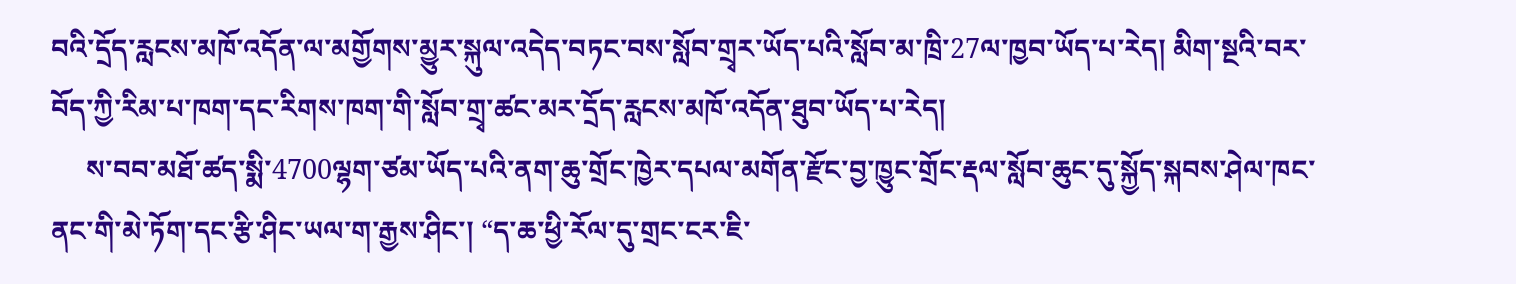བའི་དྲོད་རླངས་མཁོ་འདོན་ལ་མགྱོགས་མྱུར་སྐུལ་འདེད་བཏང་བས་སློབ་གྲྭར་ཡོད་པའི་སློབ་མ་ཁྲི་27ལ་ཁྱབ་ཡོད་པ་རེད། མིག་སྔའི་བར་བོད་ཀྱི་རིམ་པ་ཁག་དང་རིགས་ཁག་གི་སློབ་གྲྭ་ཚང་མར་དྲོད་རླངས་མཁོ་འདོན་ཐུབ་ཡོད་པ་རེད།
     ས་བབ་མཐོ་ཚད་སྨི་4700ལྷག་ཙམ་ཡོད་པའི་ནག་ཆུ་གྲོང་ཁྱེར་དཔལ་མགོན་རྫོང་བྱ་ཁྱུང་གྲོང་རྡལ་སློབ་ཆུང་དུ་སྐྱོད་སྐབས་ཤེལ་ཁང་ནང་གི་མེ་ཏོག་དང་རྩི་ཤིང་ཡལ་ག་རྒྱས་ཤིང་། “ད་ཆ་ཕྱི་རོལ་དུ་གྲང་ངར་ཇི་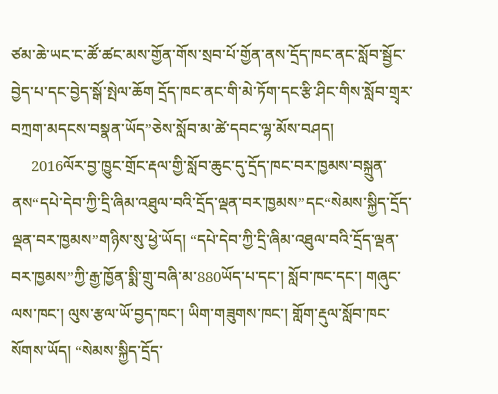ཙམ་ཆེ་ཡང་ང་ཚོ་ཚང་མས་གྱོན་གོས་སྲབ་པོ་གྱོན་ནས་དྲོད་ཁང་ནང་སློབ་སྦྱོང་བྱེད་པ་དང་བྱེད་སྒོ་སྤེལ་ཆོག དྲོད་ཁང་ནང་གི་མེ་ཏོག་དང་རྩི་ཤིང་གིས་སློབ་གྲྭར་བཀྲག་མདངས་བསྣན་ཡོད”ཅེས་སློབ་མ་ཚེ་དབང་ལྷ་མོས་བཤད།
     2016ལོར་བྱ་ཁྱུང་གྲོང་རྡལ་གྱི་སློབ་ཆུང་དུ་དྲོད་ཁང་བར་ཁྱམས་བསྐྲུན་ནས“དཔེ་དེབ་ཀྱི་དྲི་ཞིམ་འཐུལ་བའི་དྲོད་ལྡན་བར་ཁྱམས”དང“སེམས་སྐྱིད་དྲོད་ལྡན་བར་ཁྱམས”གཉིས་སུ་ཕྱེ་ཡོད། “དཔེ་དེབ་ཀྱི་དྲི་ཞིམ་འཐུལ་བའི་དྲོད་ལྡན་བར་ཁྱམས”ཀྱི་རྒྱ་ཁྱོན་སྨི་གྲུ་བཞི་མ་880ཡོད་པ་དང་། སློབ་ཁང་དང་། གཞུང་ལས་ཁང་། ལུས་རྩལ་ཡོ་བྱད་ཁང་། ཡིག་གཟུགས་ཁང་། གློག་རྡུལ་སློབ་ཁང་སོགས་ཡོད། “སེམས་སྐྱིད་དྲོད་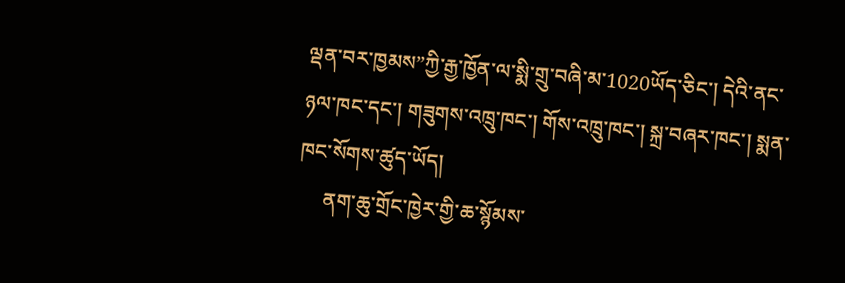ལྡན་བར་ཁྱམས”ཀྱི་རྒྱ་ཁྱོན་ལ་སྨི་གྲུ་བཞི་མ་1020ཡོད་ཅིང་། དེའི་ནང་ཉལ་ཁང་དང་། གཟུགས་འཁྲུ་ཁང་། གོས་འཁྲུ་ཁང་། སྐྲ་བཞར་ཁང་། སྨན་ཁང་སོགས་ཚུད་ཡོད།
     ནག་ཆུ་གྲོང་ཁྱེར་གྱི་ཆ་སྙོམས་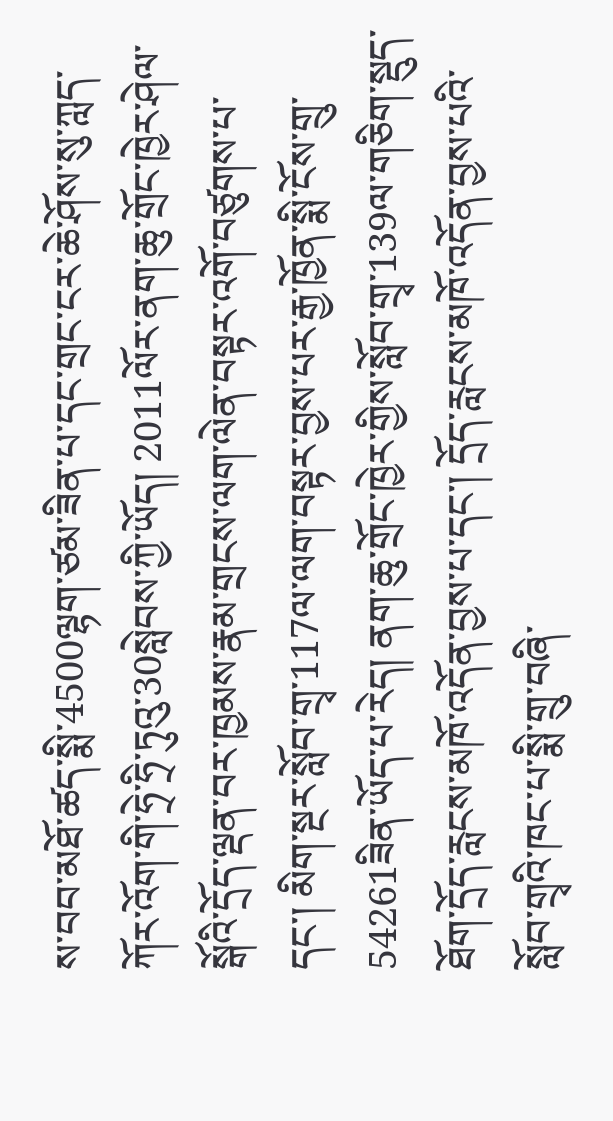ས་བབ་མཐོ་ཚད་སྨི་4500ལྷག་ཙམ་ཟིན་པ་དང་གྲང་ངར་ཆེ་ཤོས་སུ་ཀླད་ཀོར་འོག་གི་ཧྲེ་ཧྲི་ཏུའུ་30སླེབས་ཀྱི་ཡོད། 2011ལོར་ནག་ཆུ་གྲོང་ཁྱེར་ཤེལ་སྒོའི་དྲོད་ལྡན་བར་ཁྱམས་རྣམ་གྲངས་ལག་ལེན་བསྟར་འགོ་བཙུགས་པ་དང་། མིག་སྔར་སློབ་གྲྭ་117ལ་ལག་བསྟར་བྱས་པར་རྒྱ་ཁྱོན་སྨི་ངོས་གྲུ་54261ཟིན་ཡོད་པ་རེད། ནག་ཆུ་གྲོང་ཁྱེར་གྱིས་སློབ་གྲྭ་139ལ་གཅིག་སྡུད་ཐོག་དྲོད་རླངས་མཁོ་འདོན་བྱས་པ་དང་། དྲོད་རླངས་མཁོ་འདོན་བྱས་པའི་སློབ་གྲྭའི་ཁང་པ་སྨི་གྲུ་བཞི་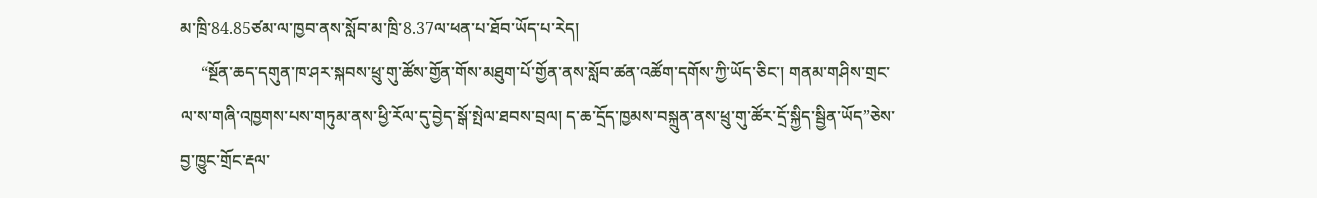མ་ཁྲི་84.85ཙམ་ལ་ཁྱབ་ནས་སློབ་མ་ཁྲི་8.37ལ་ཕན་པ་ཐོབ་ཡོད་པ་རེད།
     “སྔོན་ཆད་དགུན་ཁ་ཤར་སྐབས་ཕྲུ་གུ་ཚོས་གྱོན་གོས་མཐུག་པོ་གྱོན་ནས་སློབ་ཚན་འཚོག་དགོས་ཀྱི་ཡོད་ཅིང་། གནམ་གཤིས་གྲང་ལ་ས་གཞི་འཁྱགས་པས་གཏུམ་ནས་ཕྱི་རོལ་དུ་བྱེད་སྒོ་སྤེལ་ཐབས་བྲལ། ད་ཆ་དྲོད་ཁྱམས་བསྐྲུན་ནས་ཕྲུ་གུ་ཚོར་དྲོ་སྐྱིད་སྦྱིན་ཡོད”ཅེས་བྱ་ཁྱུང་གྲོང་རྡལ་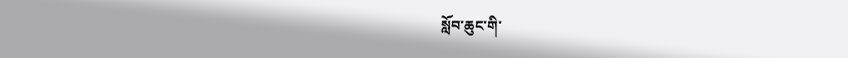སློབ་ཆུང་གི་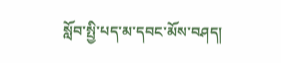སློབ་སྤྱི་པད་མ་དབང་མོས་བཤད།